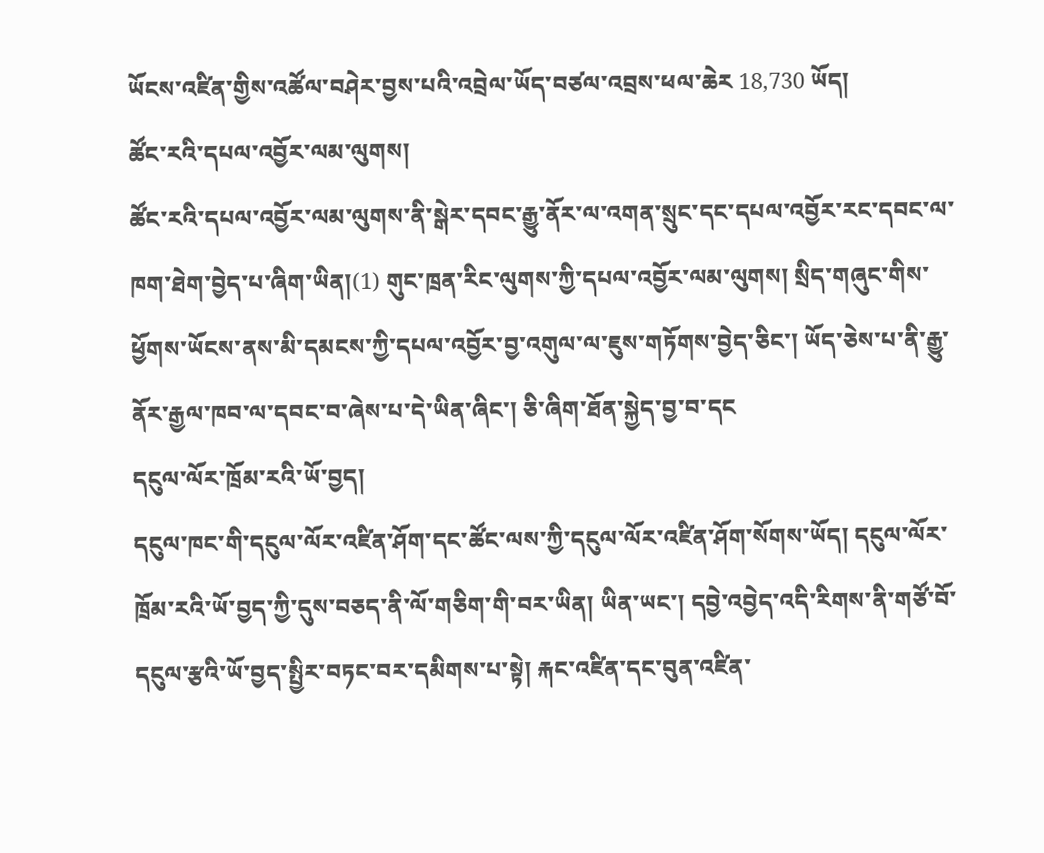ཡོངས་འཛིན་གྱིས་འཚོལ་བཤེར་བྱས་པའི་འབྲེལ་ཡོད་བཙལ་འབྲས་ཕལ་ཆེར 18,730 ཡོད།
ཚོང་རའི་དཔལ་འབྱོར་ལམ་ལུགས།
ཚོང་རའི་དཔལ་འབྱོར་ལམ་ལུགས་ནི་སྒེར་དབང་རྒྱུ་ནོར་ལ་འགན་སྲུང་དང་དཔལ་འབྱོར་རང་དབང་ལ་ཁག་ཐེག་བྱེད་པ་ཞིག་ཡིན།(1) གུང་ཁྲན་རིང་ལུགས་ཀྱི་དཔལ་འབྱོར་ལམ་ལུགས། སྲིད་གཞུང་གིས་ཕྱོགས་ཡོངས་ནས་མི་དམངས་ཀྱི་དཔལ་འབྱོར་བྱ་འགུལ་ལ་ཇུས་གཏོགས་བྱེད་ཅིང་། ཡོད་ཅེས་པ་ནི་རྒྱུ་ནོར་རྒྱལ་ཁབ་ལ་དབང་བ་ཞེས་པ་དེ་ཡིན་ཞིང་། ཅི་ཞིག་ཐོན་སྐྱེད་བྱ་བ་དང
དངུལ་ལོར་ཁྲོམ་རའི་ཡོ་བྱད།
དངུལ་ཁང་གི་དངུལ་ལོར་འཛིན་ཤོག་དང་ཚོང་ལས་ཀྱི་དངུལ་ལོར་འཛིན་ཤོག་སོགས་ཡོད། དངུལ་ལོར་ཁྲོམ་རའི་ཡོ་བྱད་ཀྱི་དུས་བཅད་ནི་ལོ་གཅིག་གི་བར་ཡིན། ཡིན་ཡང་། དབྱེ་འབྱེད་འདི་རིགས་ནི་གཙོ་བོ་དངུལ་རྩའི་ཡོ་བྱད་སྤྱིར་བཏང་བར་དམིགས་པ་སྟེ། རྐང་འཛིན་དང་བུན་འཛིན་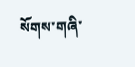སོགས་གཞི་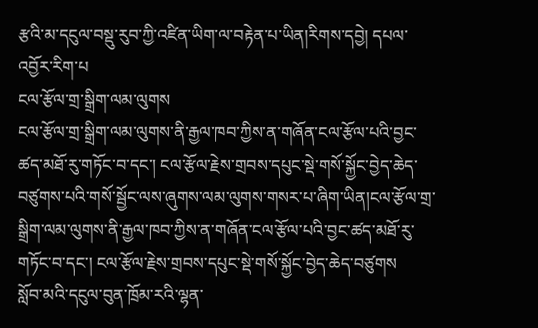རྩའི་མ་དངུལ་བསྡུ་རུབ་ཀྱི་འཛིན་ཡིག་ལ་བརྟེན་པ་ཡིན།རིགས་དབྱེ། དཔལ་འབྱོར་རིག་པ
ངལ་རྩོལ་གྲ་སྒྲིག་ལམ་ལུགས
ངལ་རྩོལ་གྲ་སྒྲིག་ལམ་ལུགས་ནི་རྒྱལ་ཁབ་ཀྱིས་ན་གཞོན་ངལ་རྩོལ་པའི་བྱང་ཚད་མཐོ་རུ་གཏོང་བ་དང་། ངལ་རྩོལ་རྗེས་གྲབས་དཔུང་སྡེ་གསོ་སྐྱོང་བྱེད་ཆེད་བཙུགས་པའི་གསོ་སྦྱོང་ལས་ཞུགས་ལམ་ལུགས་གསར་པ་ཞིག་ཡིན།ངལ་རྩོལ་གྲ་སྒྲིག་ལམ་ལུགས་ནི་རྒྱལ་ཁབ་ཀྱིས་ན་གཞོན་ངལ་རྩོལ་པའི་བྱང་ཚད་མཐོ་རུ་གཏོང་བ་དང་། ངལ་རྩོལ་རྗེས་གྲབས་དཔུང་སྡེ་གསོ་སྐྱོང་བྱེད་ཆེད་བཙུགས
སློབ་མའི་དངུལ་བུན་ཁྲོམ་རའི་ལྷན་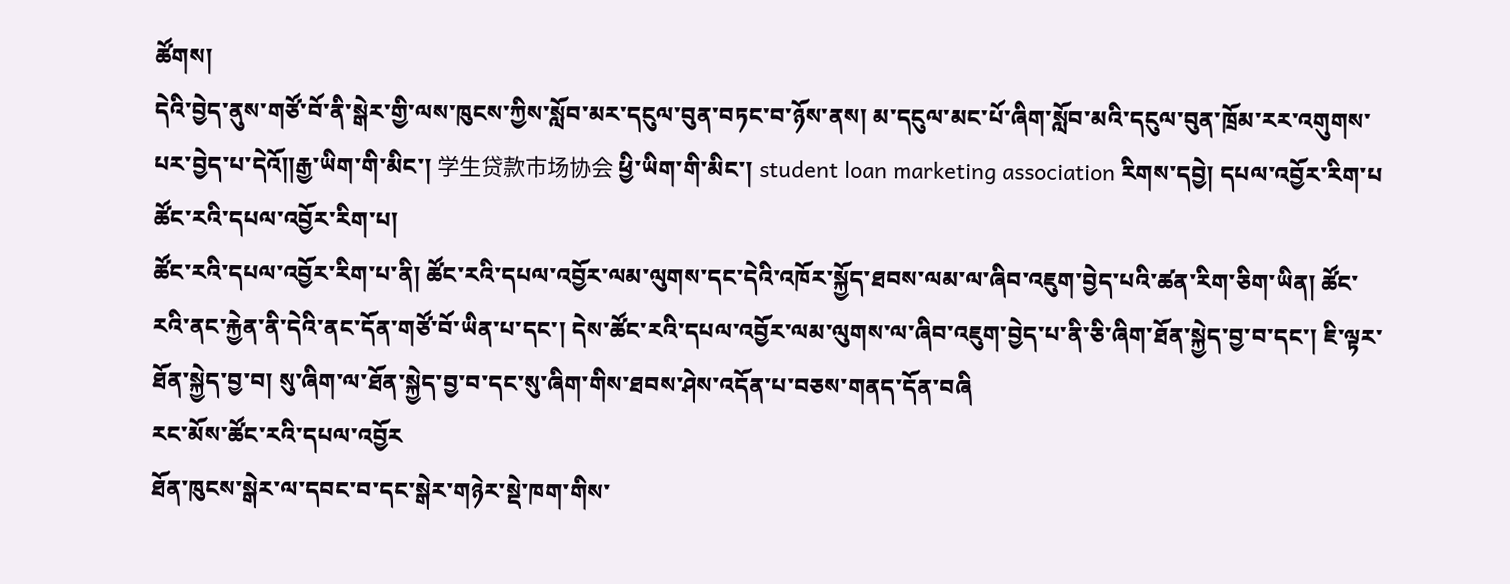ཚོགས།
དེའི་བྱེད་ནུས་གཙོ་བོ་ནི་སྒེར་གྱི་ལས་ཁུངས་ཀྱིས་སློབ་མར་དངུལ་བུན་བཏང་བ་ཉོས་ནས། མ་དངུལ་མང་པོ་ཞིག་སློབ་མའི་དངུལ་བུན་ཁྲོམ་རར་འགུགས་པར་བྱེད་པ་དེའོ༎རྒྱ་ཡིག་གི་མིང་། 学生贷款市场协会 ཕྱི་ཡིག་གི་མིང་། student loan marketing association རིགས་དབྱེ། དཔལ་འབྱོར་རིག་པ
ཚོང་རའི་དཔལ་འབྱོར་རིག་པ།
ཚོང་རའི་དཔལ་འབྱོར་རིག་པ་ནི། ཚོང་རའི་དཔལ་འབྱོར་ལམ་ལུགས་དང་དེའི་འཁོར་སྐྱོད་ཐབས་ལམ་ལ་ཞིབ་འཇུག་བྱེད་པའི་ཚན་རིག་ཅིག་ཡིན། ཚོང་རའི་ནང་རྐྱེན་ནི་དེའི་ནང་དོན་གཙོ་བོ་ཡིན་པ་དང་། དེས་ཚོང་རའི་དཔལ་འབྱོར་ལམ་ལུགས་ལ་ཞིབ་འཇུག་བྱེད་པ་ནི་ཅི་ཞིག་ཐོན་སྐྱེད་བྱ་བ་དང་། ཇི་ལྟར་ཐོན་སྐྱེད་བྱ་བ། སུ་ཞིག་ལ་ཐོན་སྐྱེད་བྱ་བ་དང་སུ་ཞིག་གིས་ཐབས་ཤེས་འདོན་པ་བཅས་གནད་དོན་བཞི
རང་མོས་ཚོང་རའི་དཔལ་འབྱོར
ཐོན་ཁུངས་སྒེར་ལ་དབང་བ་དང་སྒེར་གཉེར་སྡེ་ཁག་གིས་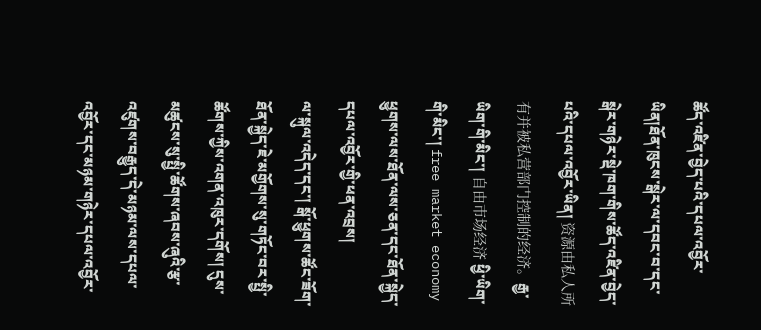ཚོད་འཛིན་བྱེད་པའི་དཔལ་འབྱོར་ཡིན།ཐོན་ཁུངས་སྒེར་ལ་དབང་བ་དང་སྒེར་གཉེར་སྡེ་ཁག་གིས་ཚོད་འཛིན་བྱེད་པའི་དཔལ་འབྱོར་ཡིན། 资源由私人所有并被私营部门控制的经济。རྒྱ་ཡིག་གི་མིང་། 自由市场经济 ཕྱི་ཡིག་གི་མིང་། free market economy
ཕྱུགས་ལས་ཐོན་ལས་ཅན་དང་ཐོན་སྐྱེད་དཔལ་འབྱོར་གྱི་ཕན་འབྲས།
ལ་སྐུལ་འདེད་དང་། སྒོ་ཕྱུགས་ཚོང་ཟོག་ཐོན་སྐྱེད་ཇེ་མགྱོགས་སུ་གཏོང་བར་སྤྱི་ཚོགས་ཀྱིས་འགན་འཁུར་དགོས། དུས་མཚུངས་སུ་སྤྱི་ཚོགས་ཞབས་ཞུའི་རྩ་འཛུགས་བརྒྱུད་དེ་མཉམ་ལས་དཔལ་འབྱོར་དང་མཉམ་གཉེར་དཔལ་འབྱོར་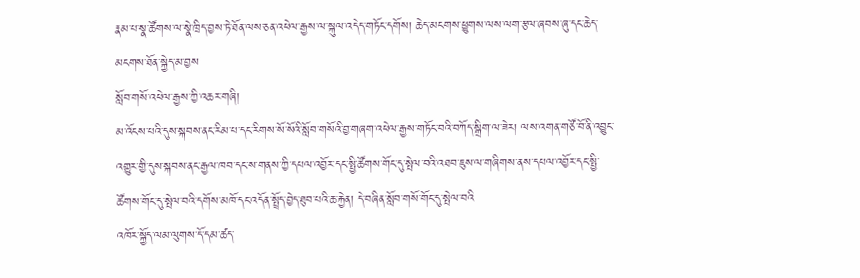རྣམ་པ་སྣ་ཚོགས་ལ་སྣེ་ཁྲིད་བྱས་ཏེ་ཐོན་ལས་ཅན་འཕེལ་རྒྱས་ལ་སྐུལ་འདེད་གཏོང་དགོས། ཆེད་མངགས་ཕྱུགས་ལས་ལག་རྩལ་ཞབས་ཞུ་དང་ཆེད་མངགས་ཐོན་སྐྱེད་མ་བྱས
སློབ་གསོ་འཕེལ་རྒྱས་ཀྱི་འཆར་གཞི།
མ་འོངས་པའི་དུས་སྐབས་ནང་རིམ་པ་དང་རིགས་སོ་སོའི་སློབ་གསོའི་བྱ་གཞག་འཕེལ་རྒྱས་གཏོང་བའི་བཀོད་སྒྲིག་ལ་ཟེར། ལས་འགན་གཙོ་བོ་ནི་འབྱུང་འགྱུར་གྱི་དུས་སྐབས་ནང་རྒྱལ་ཁབ་དང་ས་གནས་ཀྱི་དཔལ་འབྱོར་དང་སྤྱི་ཚོགས་གོང་དུ་སྤེལ་བའི་འཐབ་ཇུས་ལ་གཞིགས་ནས་དཔལ་འབྱོར་དང་སྤྱི་ཚོགས་གོང་དུ་སྤེལ་བའི་དགོས་མཁོ་དང་འདོན་སྤྲོད་བྱེད་ཐུབ་པའི་ཆ་རྐྱེན། དེ་བཞིན་སློབ་གསོ་གོང་དུ་སྤེལ་བའི
འཁོར་སྐྱོད་ལམ་ལུགས་དོ་དམ་ཚད་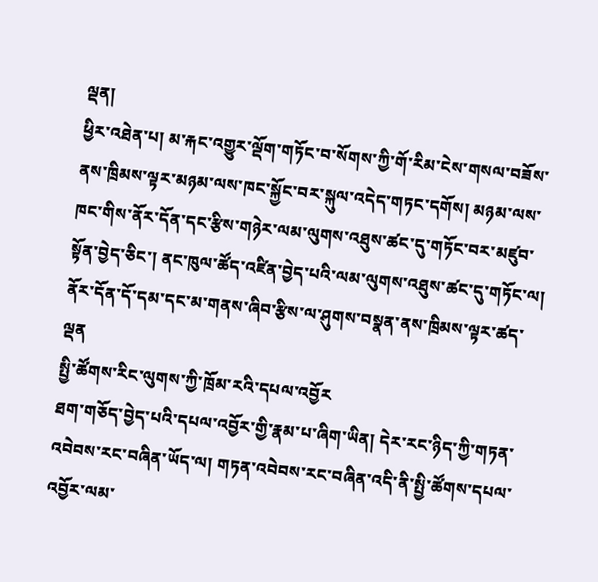ལྡན།
ཕྱིར་འཐེན་པ། མ་རྐང་འགྱུར་ལྡོག་གཏོང་བ་སོགས་ཀྱི་གོ་རིམ་ངེས་གསལ་བཟོས་ནས་ཁྲིམས་ལྟར་མཉམ་ལས་ཁང་སྐྱོང་བར་སྐུལ་འདེད་གཏང་དགོས། མཉམ་ལས་ཁང་གིས་ནོར་དོན་དང་རྩིས་གཉེར་ལམ་ལུགས་འཐུས་ཚང་དུ་གཏོང་བར་མཛུབ་སྟོན་བྱེད་ཅིང་། ནང་ཁུལ་ཚོད་འཛིན་བྱེད་པའི་ལམ་ལུགས་འཐུས་ཚང་དུ་གཏོང་ལ། ནོར་དོན་དོ་དམ་དང་མ་གནས་ཞིབ་རྩིས་ལ་ཤུགས་བསྣན་ནས་ཁྲིམས་ལྟར་ཚད་ལྡན
སྤྱི་ཚོགས་རིང་ལུགས་ཀྱི་ཁྲོམ་རའི་དཔལ་འབྱོར
ཐག་གཅོད་བྱེད་པའི་དཔལ་འབྱོར་གྱི་རྣམ་པ་ཞིག་ཡིན། དེར་རང་ཉིད་ཀྱི་གཏན་འབེབས་རང་བཞིན་ཡོད་ལ། གཏན་འབེབས་རང་བཞིན་འདི་ནི་སྤྱི་ཚོགས་དཔལ་འབྱོར་ལམ་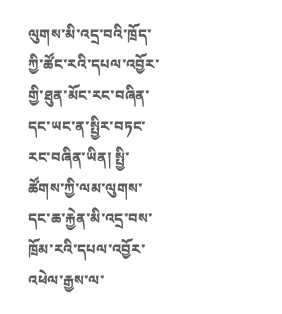ལུགས་མི་འདྲ་བའི་ཁྲོད་ཀྱི་ཚོང་རའི་དཔལ་འབྱོར་གྱི་ཐུན་མོང་རང་བཞིན་དང་ཡང་ན་སྤྱིར་བཏང་རང་བཞིན་ཡིན། སྤྱི་ཚོགས་ཀྱི་ལམ་ལུགས་དང་ཆ་རྐྱེན་མི་འདྲ་བས་ཁྲོམ་རའི་དཔལ་འབྱོར་འཕེལ་རྒྱས་ལ་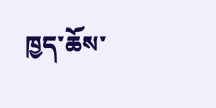ཁྱད་ཆོས་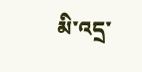མི་འདྲ་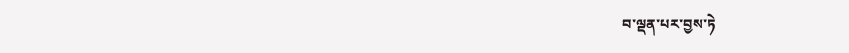བ་ལྡན་པར་བྱས་ཏེ